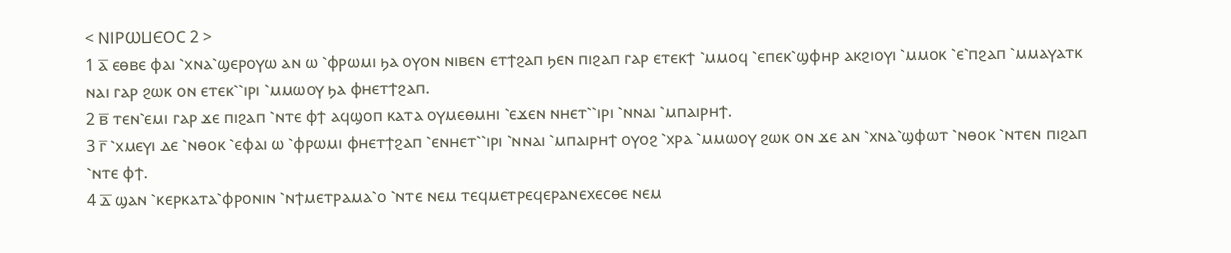< ⲚⲒⲢⲰⳘⲈⲞⲤ 2 >
1 ⲁ̅ ⲉⲑⲃⲉ ⲫⲁⲓ ⳿ⲭⲛⲁ⳿ϣⲉⲣⲟⲩⲱ ⲁⲛ ⲱ ⳿ⲫⲣⲱⲙⲓ ϧⲁ ⲟⲩⲟⲛ ⲛⲓⲃⲉⲛ ⲉⲧϯϩⲁⲡ ϧⲉⲛ ⲡⲓϩⲁⲡ ⲅⲁⲣ ⲉⲧⲉⲕϯ ⳿ⲙⲙⲟϥ ⳿ⲉⲡⲉⲕ⳿ϣⲫⲏⲣ ⲁⲕϩⲓⲟⲩⲓ ⳿ⲙⲙⲟⲕ ⳿ⲉ⳿ⲡϩⲁⲡ ⳿ⲙⲙⲁⲩⲁⲧⲕ ⲛⲁⲓ ⲅⲁⲣ ϩⲱⲕ ⲟⲛ ⲉⲧⲉⲕ⳿⳿ⲓⲣⲓ ⳿ⲙⲙⲱⲟⲩ ϧⲁ ⲫⲏⲉⲧϯϩⲁⲡ.
2 ⲃ̅ ⲧⲉⲛ⳿ⲉⲙⲓ ⲅⲁⲣ ϫⲉ ⲡⲓϩⲁⲡ ⳿ⲛⲧⲉ ⲫϯ ⲁϥϣⲟⲡ ⲕⲁⲧⲁ ⲟⲩⲙⲉⲑⲙⲏⲓ ⳿ⲉϫⲉⲛ ⲛⲏⲉⲧ⳿⳿ⲓⲣⲓ ⳿ⲛⲛⲁⲓ ⳿ⲙⲡⲁⲓⲣⲏϯ.
3 ⲅ̅ ⳿ⲭⲙⲉⲩⲓ ⲇⲉ ⳿ⲛⲑⲟⲕ ⳿ⲉⲫⲁⲓ ⲱ ⳿ⲫⲣⲱⲙⲓ ⲫⲏⲉⲧϯϩⲁⲡ ⳿ⲉⲛⲏⲉⲧ⳿⳿ⲓⲣⲓ ⳿ⲛⲛⲁⲓ ⳿ⲙⲡⲁⲓⲣⲏϯ ⲟⲩⲟϩ ⳿ⲭⲣⲁ ⳿ⲙⲙⲱⲟⲩ ϩⲱⲕ ⲟⲛ ϫⲉ ⲁⲛ ⳿ⲭⲛⲁ⳿ϣⲫⲱⲧ ⳿ⲛⲑⲟⲕ ⳿ⲛⲧⲉⲛ ⲡⲓϩⲁⲡ ⳿ⲛⲧⲉ ⲫϯ.
4 ⲇ̅ ϣⲁⲛ ⳿ⲕⲉⲣⲕⲁⲧⲁ⳿ⲫⲣⲟⲛⲓⲛ ⳿ⲛϯⲙⲉⲧⲣⲁⲙⲁ⳿ⲟ ⳿ⲛⲧⲉ ⲛⲉⲙ ⲧⲉϥⲙⲉⲧⲣⲉϥⲉⲣⲁⲛⲉⲭⲉⲥⲑⲉ ⲛⲉⲙ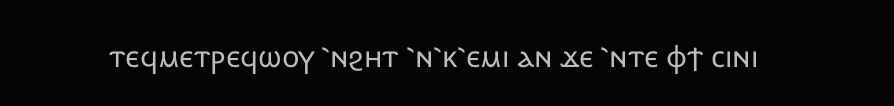ⲧⲉϥⲙⲉⲧⲣⲉϥⲱⲟⲩ ⳿ⲛϩⲏⲧ ⳿ⲛ⳿ⲕ⳿ⲉⲙⲓ ⲁⲛ ϫⲉ ⳿ⲛⲧⲉ ⲫϯ ⲥⲓⲛⲓ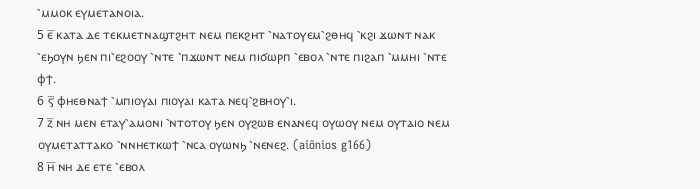⳿ⲙⲙⲟⲕ ⲉⲩⲙⲉⲧⲁⲛⲟⲓⲁ.
5 ⲉ̅ ⲕⲁⲧⲁ ⲇⲉ ⲧⲉⲕⲙⲉⲧⲛⲁϣⲧϩⲏⲧ ⲛⲉⲙ ⲡⲉⲕϩⲏⲧ ⳿ⲛⲁⲧⲟⲩⲉⲙ⳿ϩⲑⲏϥ ⳿ⲕϩⲓ ϫⲱⲛⲧ ⲛⲁⲕ ⳿ⲉϧⲟⲩⲛ ϧⲉⲛ ⲡⲓ⳿ⲉϩⲟⲟⲩ ⳿ⲛⲧⲉ ⳿ⲡϫⲱⲛⲧ ⲛⲉⲙ ⲡⲓϭⲱⲣⲡ ⳿ⲉⲃⲟⲗ ⳿ⲛⲧⲉ ⲡⲓϩⲁⲡ ⳿ⲙⲙⲏⲓ ⳿ⲛⲧⲉ ⲫϯ.
6 ⲋ̅ ⲫⲏⲉⲑⲛⲁϯ ⳿ⲙⲡⲓⲟⲩⲁⲓ ⲡⲓⲟⲩⲁⲓ ⲕⲁⲧⲁ ⲛⲉϥ⳿ϩⲃⲏⲟⲩ⳿ⲓ.
7 ⲍ̅ ⲛⲏ ⲙⲉⲛ ⲉⲧⲁⲩ⳿ⲁⲙⲟⲛⲓ ⳿ⲛⲧⲟⲧⲟⲩ ϧⲉⲛ ⲟⲩϩⲱⲃ ⲉⲛⲁⲛⲉϥ ⲟⲩⲱⲟⲩ ⲛⲉⲙ ⲟⲩⲧⲁⲓⲟ ⲛⲉⲙ ⲟⲩⲙⲉⲧⲁⲧⲧⲁⲕⲟ ⳿ⲛⲛⲏⲉⲧⲕⲱϯ ⳿ⲛⲥⲁ ⲟⲩⲱⲛϧ ⳿ⲛⲉⲛⲉϩ. (aiōnios g166)
8 ⲏ̅ ⲛⲏ ⲇⲉ ⲉⲧⲉ ⳿ⲉⲃⲟⲗ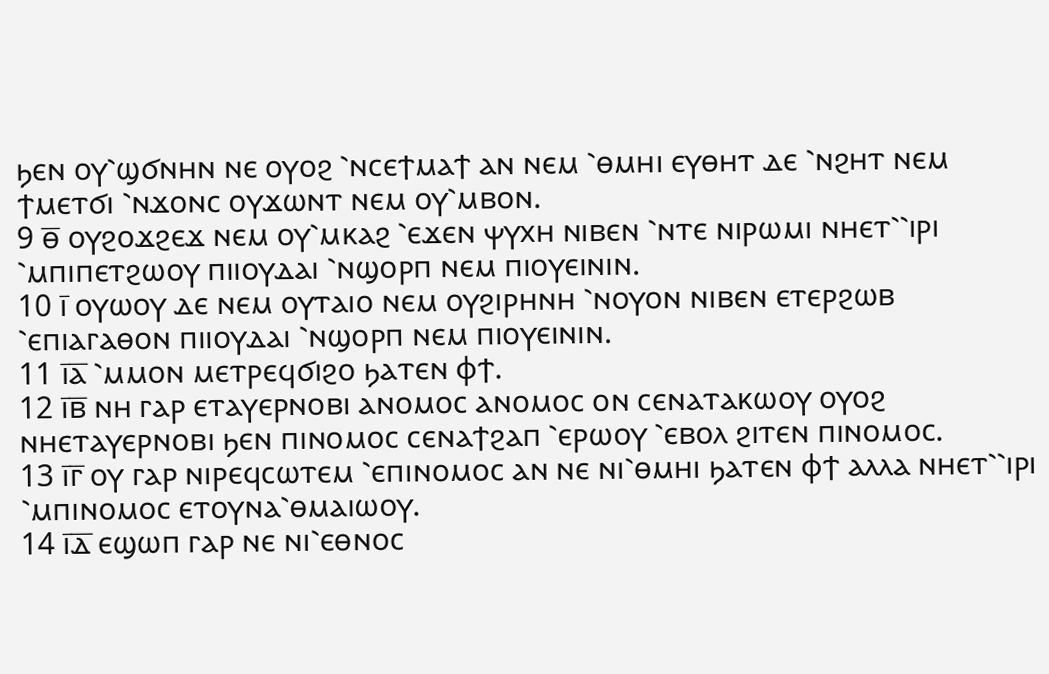ϧⲉⲛ ⲟⲩ⳿ϣϭⲛⲏⲛ ⲛⲉ ⲟⲩⲟϩ ⳿ⲛⲥⲉϯⲙⲁϯ ⲁⲛ ⲛⲉⲙ ⳿ⲑⲙⲏⲓ ⲉⲩⲑⲏⲧ ⲇⲉ ⳿ⲛϩⲏⲧ ⲛⲉⲙ ϯⲙⲉⲧϭⲓ ⳿ⲛϫⲟⲛⲥ ⲟⲩϫⲱⲛⲧ ⲛⲉⲙ ⲟⲩ⳿ⲙⲃⲟⲛ.
9 ⲑ̅ ⲟⲩϩⲟϫϩⲉϫ ⲛⲉⲙ ⲟⲩ⳿ⲙⲕⲁϩ ⳿ⲉϫⲉⲛ ⲯⲩⲭⲏ ⲛⲓⲃⲉⲛ ⳿ⲛⲧⲉ ⲛⲓⲣⲱⲙⲓ ⲛⲏⲉⲧ⳿⳿ⲓⲣⲓ ⳿ⲙⲡⲓⲡⲉⲧϩⲱⲟⲩ ⲡⲓⲓⲟⲩⲇⲁⲓ ⳿ⲛϣⲟⲣⲡ ⲛⲉⲙ ⲡⲓⲟⲩⲉⲓⲛⲓⲛ.
10 ⲓ̅ ⲟⲩⲱⲟⲩ ⲇⲉ ⲛⲉⲙ ⲟⲩⲧⲁⲓⲟ ⲛⲉⲙ ⲟⲩϩⲓⲣⲏⲛⲏ ⳿ⲛⲟⲩⲟⲛ ⲛⲓⲃⲉⲛ ⲉⲧⲉⲣϩⲱⲃ ⳿ⲉⲡⲓⲁⲅⲁⲑⲟⲛ ⲡⲓⲓⲟⲩⲇⲁⲓ ⳿ⲛϣⲟⲣⲡ ⲛⲉⲙ ⲡⲓⲟⲩⲉⲓⲛⲓⲛ.
11 ⲓ̅ⲁ̅ ⳿ⲙⲙⲟⲛ ⲙⲉⲧⲣⲉϥϭⲓϩⲟ ϧⲁⲧⲉⲛ ⲫϯ.
12 ⲓ̅ⲃ̅ ⲛⲏ ⲅⲁⲣ ⲉⲧⲁⲩⲉⲣⲛⲟⲃⲓ ⲁⲛⲟⲙⲟⲥ ⲁⲛⲟⲙⲟⲥ ⲟⲛ ⲥⲉⲛⲁⲧⲁⲕⲱⲟⲩ ⲟⲩⲟϩ ⲛⲏⲉⲧⲁⲩⲉⲣⲛⲟⲃⲓ ϧⲉⲛ ⲡⲓⲛⲟⲙⲟⲥ ⲥⲉⲛⲁϯϩⲁⲡ ⳿ⲉⲣⲱⲟⲩ ⳿ⲉⲃⲟⲗ ϩⲓⲧⲉⲛ ⲡⲓⲛⲟⲙⲟⲥ.
13 ⲓ̅ⲅ̅ ⲟⲩ ⲅⲁⲣ ⲛⲓⲣⲉϥⲥⲱⲧⲉⲙ ⳿ⲉⲡⲓⲛⲟⲙⲟⲥ ⲁⲛ ⲛⲉ ⲛⲓ⳿ⲑⲙⲏⲓ ϧⲁⲧⲉⲛ ⲫϯ ⲁⲗⲗⲁ ⲛⲏⲉⲧ⳿⳿ⲓⲣⲓ ⳿ⲙⲡⲓⲛⲟⲙⲟⲥ ⲉⲧⲟⲩⲛⲁ⳿ⲑⲙⲁⲓⲱⲟⲩ.
14 ⲓ̅ⲇ̅ ⲉϣⲱⲡ ⲅⲁⲣ ⲛⲉ ⲛⲓ⳿ⲉⲑⲛⲟⲥ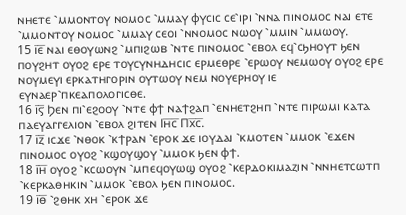ⲛⲏⲉⲧⲉ ⳿ⲙⲙⲟⲛⲧⲟⲩ ⲛⲟⲙⲟⲥ ⳿ⲙⲙⲁⲩ ⲫⲩⲥⲓⲥ ⲥⲉ⳿ⲓⲣⲓ ⳿ⲛⲛⲁ ⲡⲓⲛⲟⲙⲟⲥ ⲛⲁⲓ ⲉⲧⲉ ⳿ⲙⲙⲟⲛⲧⲟⲩ ⲛⲟⲙⲟⲥ ⳿ⲙⲙⲁⲩ ⲥⲉⲟⲓ ⳿ⲛⲛⲟⲙⲟⲥ ⲛⲱⲟⲩ ⳿ⲙⲙⲓⲛ ⳿ⲙⲙⲱⲟⲩ.
15 ⲓ̅ⲉ̅ ⲛⲁⲓ ⲉⲑⲟⲩⲱⲛϩ ⳿ⲙⲡⲓϩⲱⲃ ⳿ⲛⲧⲉ ⲡⲓⲛⲟⲙⲟⲥ ⳿ⲉⲃⲟⲗ ⲉϥ⳿ⲥϧⲏⲟⲩⲧ ϧⲉⲛ ⲡⲟⲩϩⲏⲧ ⲟⲩⲟϩ ⲉⲣⲉ ⲧⲟⲩⲥⲩⲛⲏⲇⲏⲥⲓⲥ ⲉⲣⲙⲉⲑⲣⲉ ⳿ⲉⲣⲱⲟⲩ ⲛⲉⲙⲱⲟⲩ ⲟⲩⲟϩ ⲉⲣⲉ ⲛⲟⲩⲙⲉⲩⲓ ⲉⲣⲕⲁⲧⲏⲅⲟⲣⲓⲛ ⲟⲩⲧⲱⲟⲩ ⲛⲉⲙ ⲛⲟⲩⲉⲣⲏⲟⲩ ⲓⲉ ⲉⲩⲛⲁⲉⲣ⳿ⲡⲕⲉⲁⲡⲟⲗⲟⲅⲓⲥⲑⲉ.
16 ⲓ̅ⲋ̅ Ϧⲉⲛ ⲡⲓ⳿ⲉϩⲟⲟⲩ ⳿ⲛⲧⲉ ⲫϯ ⲛⲁϯϩⲁⲡ ⳿ⲉⲛⲏⲉⲧϩⲏⲡ ⳿ⲛⲧⲉ ⲡⲓⲣⲱⲙⲓ ⲕⲁⲧⲁ ⲡⲁⲉⲩⲁⲅⲅⲉⲗⲓⲟⲛ ⳿ⲉⲃⲟⲗ ϩⲓⲧⲉⲛ Ⲓⲏ̅ⲥ̅ Ⲡⲭ̅ⲥ̅.
17 ⲓ̅ⲍ̅ ⲓⲥϫⲉ ⳿ⲛⲑⲟⲕ ⳿ⲕϯⲣⲁⲛ ⳿ⲉⲣⲟⲕ ϫⲉ ⲓⲟⲩⲇⲁⲓ ⳿ⲕⲙⲟⲧⲉⲛ ⳿ⲙⲙⲟⲕ ⳿ⲉϫⲉⲛ ⲡⲓⲛⲟⲙⲟⲥ ⲟⲩⲟϩ ⳿ⲕϣⲟⲩϣⲟⲩ ⳿ⲙⲙⲟⲕ ϧⲉⲛ ⲫϯ.
18 ⲓ̅ⲏ̅ ⲟⲩⲟϩ ⳿ⲕⲥⲱⲟⲩⲛ ⳿ⲙⲡⲉϥⲟⲩⲱϣ ⲟⲩⲟϩ ⳿ⲕⲉⲣⲇⲟⲕⲓⲙⲁⲍⲓⲛ ⳿ⲛⲛⲏⲉⲧⲥⲱⲧⲡ ⳿ⲕⲉⲣⲕⲁⲑⲏⲕⲓⲛ ⳿ⲙⲙⲟⲕ ⳿ⲉⲃⲟⲗ ϧⲉⲛ ⲡⲓⲛⲟⲙⲟⲥ.
19 ⲓ̅ⲑ̅ ⳿ϩⲑⲏⲕ ⲭⲏ ⳿ⲉⲣⲟⲕ ϫⲉ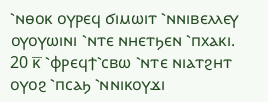⳿ⲛⲑⲟⲕ ⲟⲩⲣⲉϥ ϭⲓⲙⲱⲓⲧ ⳿ⲛⲛⲓⲃⲉⲗⲗⲉⲩ ⲟⲩⲟⲩⲱⲓⲛⲓ ⳿ⲛⲧⲉ ⲛⲏⲉⲧϧⲉⲛ ⳿ⲡⲭⲁⲕⲓ.
20 ⲕ̅ ⳿ⲫⲣⲉϥϯ⳿ⲥⲃⲱ ⳿ⲛⲧⲉ ⲛⲓⲁⲧϩⲏⲧ ⲟⲩⲟϩ ⳿ⲡⲥⲁϧ ⳿ⲛⲛⲓⲕⲟⲩϫⲓ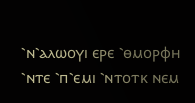⳿ⲛ⳿ⲁⲗⲱⲟⲩⲓ ⲉⲣⲉ ⳿ⲑⲙⲟⲣⲫⲏ ⳿ⲛⲧⲉ ⳿ⲡ⳿ⲉⲙⲓ ⳿ⲛⲧⲟⲧⲕ ⲛⲉⲙ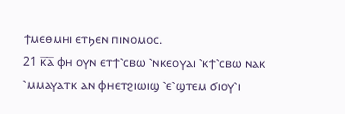ϯⲙⲉⲑⲙⲏⲓ ⲉⲧϧⲉⲛ ⲡⲓⲛⲟⲙⲟⲥ.
21 ⲕ̅ⲁ̅ ⲫⲏ ⲟⲩⲛ ⲉⲧϯ⳿ⲥⲃⲱ ⳿ⲛⲕⲉⲟⲩⲁⲓ ⳿ⲕϯ⳿ⲥⲃⲱ ⲛⲁⲕ ⳿ⲙⲙⲁⲩⲁⲧⲕ ⲁⲛ ⲫⲏⲉⲧϩⲓⲱⲓϣ ⳿ⲉ⳿ϣⲧⲉⲙ ϭⲓⲟⲩ⳿ⲓ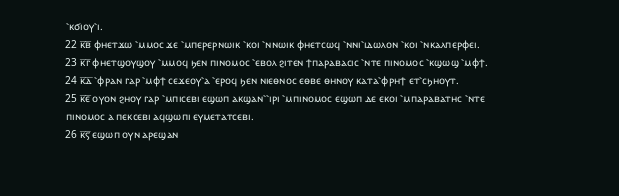⳿ⲕϭⲓⲟⲩ⳿ⲓ.
22 ⲕ̅ⲃ̅ ⲫⲏⲉⲧϫⲱ ⳿ⲙⲙⲟⲥ ϫⲉ ⳿ⲙⲡⲉⲣⲉⲣⲛⲱⲓⲕ ⳿ⲕⲟⲓ ⳿ⲛⲛⲱⲓⲕ ⲫⲏⲉⲧⲥⲱϥ ⳿ⲛⲛⲓ⳿ⲓⲇⲱⲗⲟⲛ ⳿ⲕⲟⲓ ⳿ⲛⲕⲁⲗⲡⲉⲣⲫⲉⲓ.
23 ⲕ̅ⲅ̅ ⲫⲏⲉⲧϣⲟⲩϣⲟⲩ ⳿ⲙⲙⲟϥ ϧⲉⲛ ⲡⲓⲛⲟⲙⲟⲥ ⳿ⲉⲃⲟⲗ ϩⲓⲧⲉⲛ ϯⲡⲁⲣⲁⲃⲁⲥⲓⲥ ⳿ⲛⲧⲉ ⲡⲓⲛⲟⲙⲟⲥ ⳿ⲕϣⲱϣ ⳿ⲙⲫϯ.
24 ⲕ̅ⲇ̅ ⳿ⲫⲣⲁⲛ ⲅⲁⲣ ⳿ⲙⲫϯ ⲥⲉϫⲉⲟⲩ⳿ⲁ ⳿ⲉⲣⲟϥ ϧⲉⲛ ⲛⲓⲉⲑⲛⲟⲥ ⲉⲑⲃⲉ ⲑⲏⲛⲟⲩ ⲕⲁⲧⲁ⳿ⲫⲣⲏϯ ⲉⲧ⳿ⲥϧⲏⲟⲩⲧ.
25 ⲕ̅ⲉ̅ ⲟⲩⲟⲛ ϩⲏⲟⲩ ⲅⲁⲣ ⳿ⲙⲡⲓⲥⲉⲃⲓ ⲉϣⲱⲡ ⲁⲕϣⲁⲛ⳿⳿ⲓⲣⲓ ⳿ⲙⲡⲓⲛⲟⲙⲟⲥ ⲉϣⲱⲡ ⲇⲉ ⲉⲕⲟⲓ ⳿ⲙⲡⲁⲣⲁⲃⲁⲧⲏⲥ ⳿ⲛⲧⲉ ⲡⲓⲛⲟⲙⲟⲥ ⲁ ⲡⲉⲕⲥⲉⲃⲓ ⲁϥϣⲱⲡⲓ ⲉⲩⲙⲉⲧⲁⲧⲥⲉⲃⲓ.
26 ⲕ̅ⲋ̅ ⲉϣⲱⲡ ⲟⲩⲛ ⲁⲣⲉϣⲁⲛ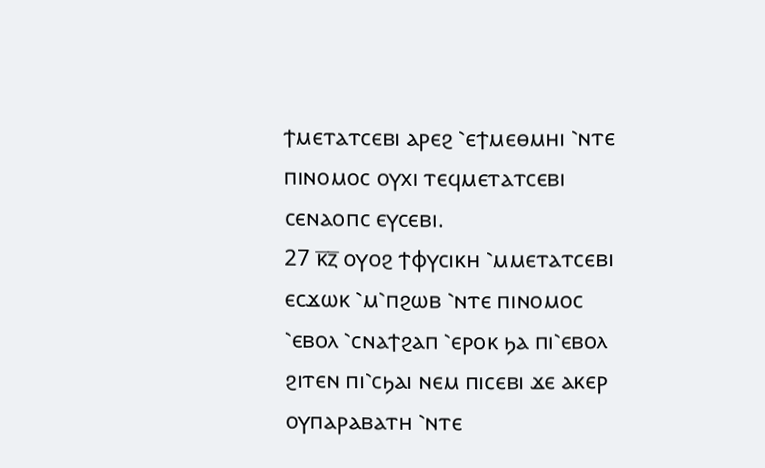ϯⲙⲉⲧⲁⲧⲥⲉⲃⲓ ⲁⲣⲉϩ ⳿ⲉϯⲙⲉⲑⲙⲏⲓ ⳿ⲛⲧⲉ ⲡⲓⲛⲟⲙⲟⲥ ⲟⲩⲭⲓ ⲧⲉϥⲙⲉⲧⲁⲧⲥⲉⲃⲓ ⲥⲉⲛⲁⲟⲡⲥ ⲉⲩⲥⲉⲃⲓ.
27 ⲕ̅ⲍ̅ ⲟⲩⲟϩ ϯⲫⲩⲥⲓⲕⲏ ⳿ⲙⲙⲉⲧⲁⲧⲥⲉⲃⲓ ⲉⲥϫⲱⲕ ⳿ⲙ⳿ⲡϩⲱⲃ ⳿ⲛⲧⲉ ⲡⲓⲛⲟⲙⲟⲥ ⳿ⲉⲃⲟⲗ ⳿ⲥⲛⲁϯϩⲁⲡ ⳿ⲉⲣⲟⲕ ϧⲁ ⲡⲓ⳿ⲉⲃⲟⲗ ϩⲓⲧⲉⲛ ⲡⲓ⳿ⲥϧⲁⲓ ⲛⲉⲙ ⲡⲓⲥⲉⲃⲓ ϫⲉ ⲁⲕⲉⲣ ⲟⲩⲡⲁⲣⲁⲃⲁⲧⲏ ⳿ⲛⲧⲉ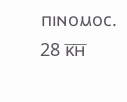ⲡⲓⲛⲟⲙⲟⲥ.
28 ⲕ̅ⲏ̅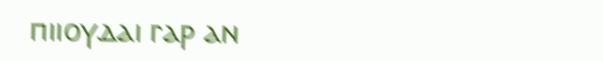ⲡⲓⲓⲟⲩⲇⲁⲓ ⲅⲁⲣ ⲁⲛ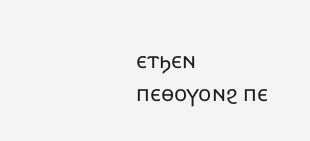ⲉⲧϧⲉⲛ ⲡⲉⲑⲟⲩⲟⲛϩ ⲡⲉ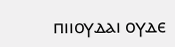ⲡⲓⲓⲟⲩⲇⲁⲓ ⲟⲩⲇⲉ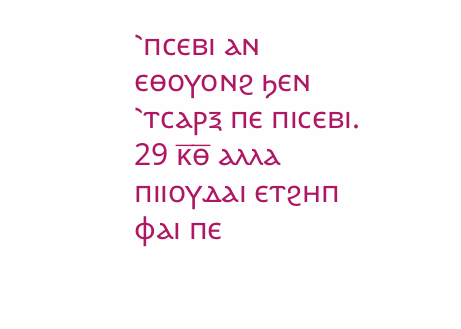⳿ⲡⲥⲉⲃⲓ ⲁⲛ ⲉⲑⲟⲩⲟⲛϩ ϧⲉⲛ ⳿ⲧⲥⲁⲣⲝ ⲡⲉ ⲡⲓⲥⲉⲃⲓ.
29 ⲕ̅ⲑ̅ ⲁⲗⲗⲁ ⲡⲓⲓⲟⲩⲇⲁⲓ ⲉⲧϩⲏⲡ ⲫⲁⲓ ⲡⲉ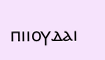ⲡⲓⲓⲟⲩⲇⲁⲓ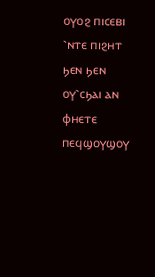ⲟⲩⲟϩ ⲡⲓⲥⲉⲃⲓ ⳿ⲛⲧⲉ ⲡⲓϩⲏⲧ ϧⲉⲛ ϧⲉⲛ ⲟⲩ⳿ⲥϧⲁⲓ ⲁⲛ ⲫⲏⲉⲧⲉ ⲡⲉϥϣⲟⲩϣⲟⲩ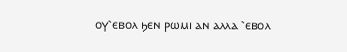ⲟⲩ⳿ⲉⲃⲟⲗ ϧⲉⲛ ⲣⲱⲙⲓ ⲁⲛ ⲁⲗⲗⲁ ⳿ⲉⲃⲟⲗ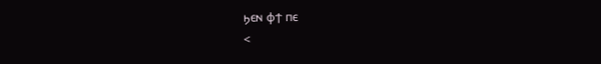ϧⲉⲛ ⲫϯ ⲡⲉ
<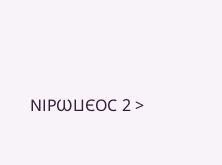ⲚⲒⲢⲰⳘⲈⲞⲤ 2 >